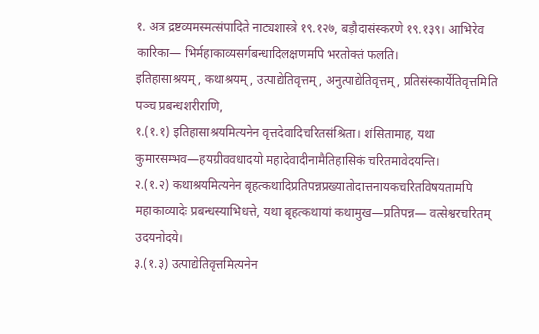१. अत्र द्रष्टव्यमस्मत्संपादिते नाट्यशास्त्रे १९.१२७, बड़ौदासंस्करणे १९.१३९। आभिरेव कारिका— भिर्महाकाव्यसर्गबन्धादिलक्षणमपि भरतोक्तं फलति।
इतिहासाश्रयम्, कथाश्रयम्, उत्पाद्येतिवृत्तम्, अनुत्पाद्येतिवृत्तम्, प्रतिसंस्कार्येतिवृत्तमिति पञ्च प्रबन्धशरीराणि,
१.(१.१) इतिहासाश्रयमित्यनेन वृत्तदेवादिचरितसंश्रिता। शंसितामाह, यथा कुमारसम्भव—हयग्रीववधादयो महादेवादीनामैतिहासिकं चरितमावेदयन्ति।
२.(१.२) कथाश्रयमित्यनेन बृहत्कथादिप्रतिपन्नप्रख्यातोदात्तनायकचरितविषयतामपि महाकाव्यादेः प्रबन्धस्याभिधत्ते, यथा बृहत्कथायां कथामुख—प्रतिपन्न— वत्सेश्वरचरितम् उदयनोदये।
३.(१.३) उत्पाद्येतिवृत्तमित्यनेन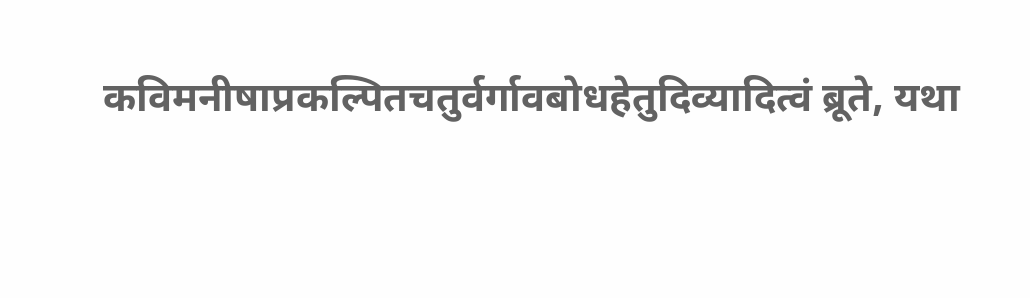कविमनीषाप्रकल्पितचतुर्वर्गावबोधहेतुदिव्यादित्वं ब्रूते, यथा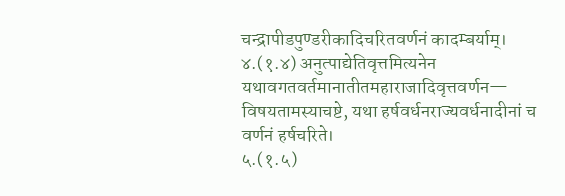चन्द्रापीडपुण्डरीकादिचरितवर्णनं कादम्बर्याम्।
४.(१.४) अनुत्पाद्येतिवृत्तमित्यनेन यथावगतवर्तमानातीतमहाराजादिवृत्तवर्णन— विषयतामस्याचष्टे, यथा हर्षवर्धनराज्यवर्धनादीनां च वर्णनं हर्षचरिते।
५.(१.५)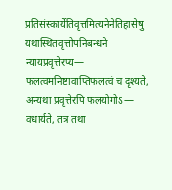प्रतिसंस्कार्येतिवृत्तमित्यनेनेतिहासेषु यथास्थितवृत्तोपनिबन्धने न्यायप्रवृत्तेरप्य— फलत्वमनिष्टावाप्तिफलत्वं च दृश्यते, अन्यथा प्रवृत्तेरपि फलयोगोऽ— वधार्यते, तत्र तथा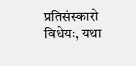प्रतिसंस्कारो विधेयः, यथा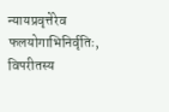न्यायप्रवृत्तेरेव फलयोगाभिनिर्वृतिः, विपरीतस्य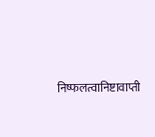निष्फलत्वानिष्टावाप्ती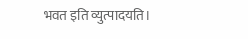भवत इति व्युत्पादयति।